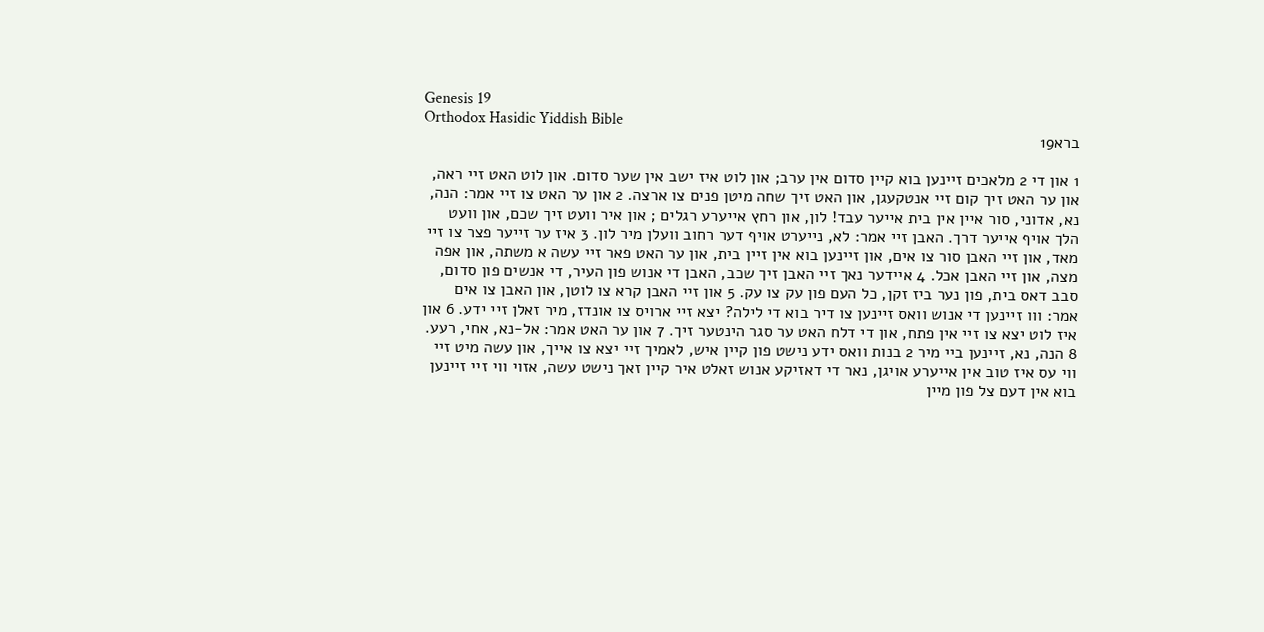Genesis 19
Orthodox Hasidic Yiddish Bible
ברא19

1 און די 2 מלאכים זיינען בוא קיין סדום אין ערב; און לוט איז ישב אין שער סדום. און לוט האט זיי ראה, און ער האט זיך קום זיי אנטקעגן, און האט זיך שחה מיטן פנים צו ארצה. 2 און ער האט צו זיי אמר: הנה, נא, אדוני, סור איין אין בית אייער עבד! לון, און רחץ אייערע רגלים ; און איר וועט זיך שכם, און וועט הלך אויף אייער דרך. האבן זיי אמר: לא, נייערט אויף דער רחוב וועלן מיר לון. 3 איז ער זייער פצר צו זיי מאד, און זיי האבן סור צו אים, און זיינען בוא אין זיין בית, און ער האט פאר זיי עשה א משתה, און אפה מצה, און זיי האבן אכל. 4 איידער נאך זיי האבן זיך שכב, האבן די אנוש פון העיר, די אנשים פון סדום, סבב דאס בית, פון נער ביז זקן, כל העם פון עק צו עק. 5 און זיי האבן קרא צו לוטן, און האבן צו אים אמר: ווו זיינען די אנוש וואס זיינען צו דיר בוא די לילה? יצא זיי ארויס צו אונדז, מיר זאלן זיי ידע. 6 און איז לוט יצא צו זיי אין פתח, און די דלח האט ער סגר הינטער זיך. 7 און ער האט אמר: אל-נא, אחי, רעע. 8 הנה, נא, זיינען ביי מיר 2 בנות וואס ידע נישט פון קיין איש, לאמיך זיי יצא צו אייך, און עשה מיט זיי ווי עס איז טוב אין אייערע אויגן, נאר די דאזיקע אנוש זאלט איר קיין זאך נישט עשה, אזוי ווי זיי זיינען בוא אין דעם צל פון מיין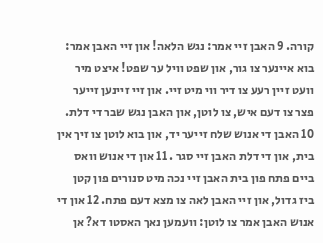קורה. 9 האבן זיי אמר: נגש הלאה! און זיי האבן אמר: בוא איינער צו גור, און שפט וויל ער שפט! איצט מיר וועט זיין רעע צו דיר ווי מיט זיי. און זיי זיינען זייער פצר צו דעם איש, צו לוטן, און האבן נגש שבר די דלת. 10 האבן די אנוש שלח זייער יד, און בוא לוטן צו זיך אין בית, און די דלת האבן זיי סגר . 11 און די אנוש וואס ביים פתח פון בית האבן זיי נכה מיט סנורים פון קטן ביז גדול, און זיי האבן לאה צו מצא דעם פתח. 12 און די אנוש האבן אמר צו לוטן: וועמען נאך האסטו דא? אן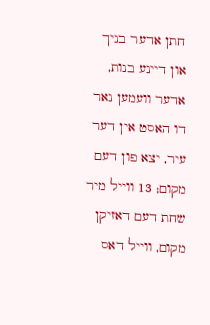חתן אדער בניך און דיינע בנות, אדער וועמען נאר דו האסט אין דער עיר, יצא פון דעם מקום; 13 ווייל מיר שחת דעם דאזיקן מקום, ווייל דאס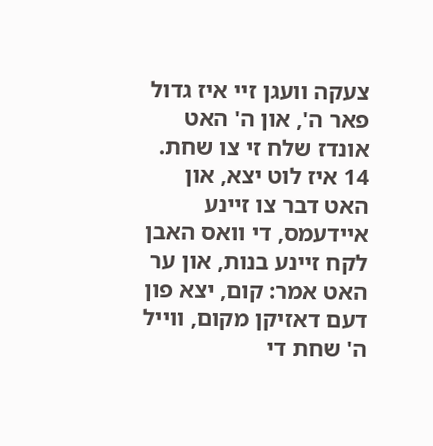צעקה וועגן זיי איז גדול פאר ה', און ה' האט אונדז שלח זי צו שחת. 14 איז לוט יצא, און האט דבר צו זיינע איידעמס, די וואס האבן לקח זיינע בנות, און ער האט אמר: קום, יצא פון דעם דאזיקן מקום, ווייל ה' שחת די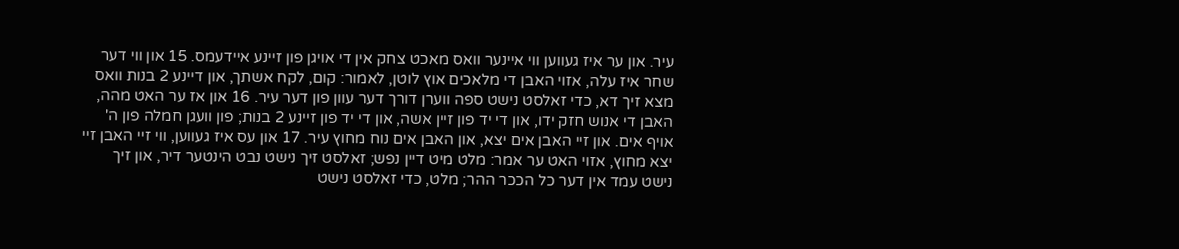עיר. און ער איז געווען ווי איינער וואס מאכט צחק אין די אויגן פון זיינע איידעמס. 15 און ווי דער שחר איז עלה, אזוי האבן די מלאכים אוץ לוטן, לאמור: קום, לקח אשתך, און דיינע 2 בנות וואס מצא זיך דא, כדי זאלסט נישט ספה ווערן דורך דער עוון פון דער עיר. 16 און אז ער האט מהה, האבן די אנוש חזק ידו, און די יד פון זיין אשה, און די יד פון זיינע 2 בנות; פון וועגן חמלה פון ה' אויף אים. און זיי האבן אים יצא, און האבן אים נוח מחוץ עיר. 17 און עס איז געווען, ווי זיי האבן זיי יצא מחוץ, אזוי האט ער אמר: מלט מיט דיין נפש; זאלסט זיך נישט נבט הינטער דיר, און זיך נישט עמד אין דער כל הככר ההר; מלט, כדי זאלסט נישט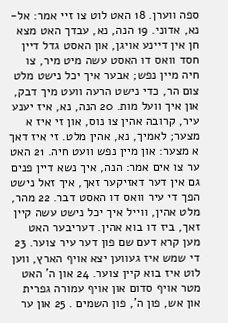ספה ווערן. 18 האט לוט צו זיי אמר: אל-נא, אדוני. 19 הנה, נא, עבדך האט מצא חן אין דיינע אויגן, און האסט גדל דיין חסד וואס דו האסט עשה מיט מיר, צו חיה מיין נפש; אבער איך יכל נישט מלט צום הר, כדי נישט הרעה וועט מיך דבק, און איך וועל מות. 20 הנה, נא, איז יענע עיר, קרובה אהין צו נוס, און זי איז א מצער; לאמיך, נא, אהין מלט. זי איז דאך א מצער: און מיין נפש וועט חיה. 21 האט ער צו אים אמר: הנה, איך נשא דיין פנים גם אין דער דאזיקער זאך, איך זאל נישט הפך די עיר וואס דו האסט דבר. 22 מהר, מלט אהין, ווייל איך יכל נישט עשה קיין זאך, ביז דו בוא אהין. דעריבער האט מען קרא דעם שם פון דער עיר צוער. 23 די שמש איז געווען יצא אויף הארץ, ווען לוט איז בוא קיין צוער. 24 און ה' האט מטר אויף סדום און אויף עמורה גפרית און אש, פון ה', פון השמים . 25 און ער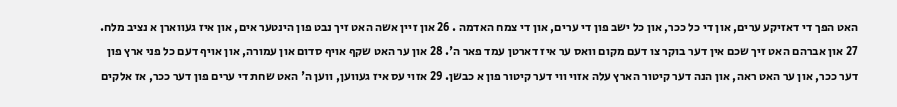האט הפך די דאזיקע ערים, און די כל ככר, און כל ישב פון די ערים, און די צמח האדמה . 26 און זיין אשה האט זיך נבט פון הינטער אים, און איז געווארן א נציב מלח. 27 און אברהם האט זיך שכם אין דער בוקר צו דעם מקום וואס ער איז דארטן עמד פאר ה'. 28 און ער האט שקף אויף סדום און עמורה, און אויף דעם כל פני ארץ פון דער ככר, און ער האט ראה, און הנה דער קיטור הארץ עלה אזוי ווי דער קיטור פון א כבשן. 29 אזוי עס איז געווען, ווען ה' האט שחת די ערים פון דער ככר, אז אלקים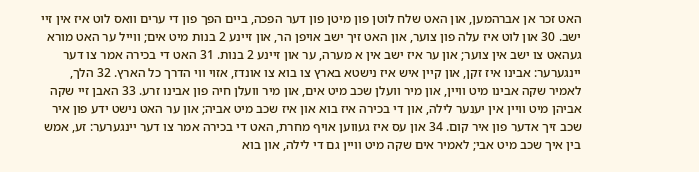האט זכר אן אברהמען, און האט שלח לוטן פון מיטן פון דער הפכה, ביים הפך פון די ערים וואס לוט איז אין זיי ישב. 30 און לוט איז עלה פון צוער, און האט זיך ישב אויפן הר, און זיינע 2 בנות מיט אים; ווייל ער האט מורא געהאט צו ישב אין צוער; און ער איז ישב אין א מערה, ער און זיינע 2 בנות. 31 האט די בכירה אמר צו דער יינגערער: אבינו איז זקן, און קיין איש איז נישטא בארץ צו בוא צו אונדז, אזוי ווי הדרך כל הארץ. 32 הלך, לאמיר שקה אבינו מיט וויין, און מיר וועלן שכב מיט אים, און מיר וועלן חיה פון אבינו זרע. 33 האבן זיי שקה אביהן מיט וויין אין יענער לילה, און די בכירה איז בוא און איז שכב מיט אביה; און ער האט נישט ידע פון איר שכב זיך אדער פון איר קום. 34 און עס איז געווען אויף מחרת, האט די בכירה אמר צו דער יינגערער: זע, אמש בין איך שכב מיט אבי; לאמיר אים שקה מיט וויין גם די לילה, און בוא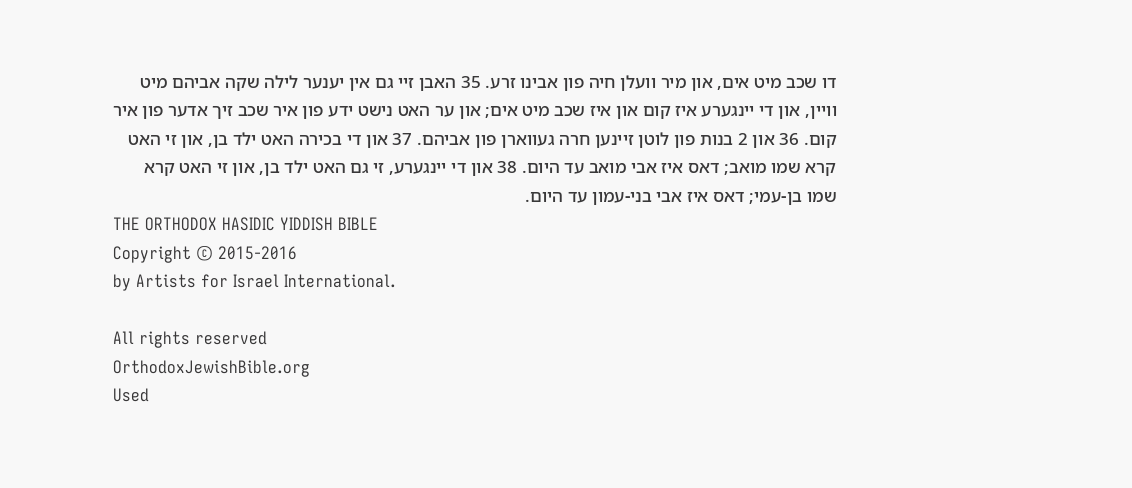דו שכב מיט אים, און מיר וועלן חיה פון אבינו זרע. 35 האבן זיי גם אין יענער לילה שקה אביהם מיט וויין, און די יינגערע איז קום און איז שכב מיט אים; און ער האט נישט ידע פון איר שכב זיך אדער פון איר קום. 36 און 2 בנות פון לוטן זיינען חרה געווארן פון אביהם. 37 און די בכירה האט ילד בן, און זי האט קרא שמו מואב; דאס איז אבי מואב עד היום. 38 און די יינגערע, זי גם האט ילד בן, און זי האט קרא שמו בן-עמי; דאס איז אבי בני-עמון עד היום.
THE ORTHODOX HASIDIC YIDDISH BIBLE
Copyright © 2015-2016
by Artists for Israel International.

All rights reserved
OrthodoxJewishBible.org
Used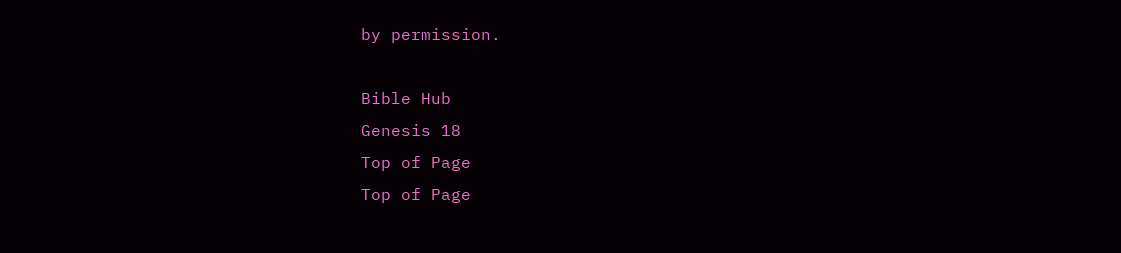by permission.

Bible Hub
Genesis 18
Top of Page
Top of Page